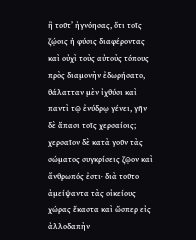ἢ τοῦτ’ ἠγνόησας, ὅτι τοῖς ζῴοις ἡ φύσις διαφέροντας καὶ οὐχὶ τοὺς αὐτοὺς τόπους πρὸς διαμονὴν ἐδωρήσατο, θάλατταν μὲν ἰχθύσι καὶ παντὶ τῷ ἐνύδρῳ γένει, γῆν δὲ ἅπασι τοῖς χερσαίοις; χερσαῖον δὲ κατὰ γοῦν τὰς σώματος συγκρίσεις ζῷον καὶ ἄνθρωπός ἐστι· διὰ τοῦτο ἀμείψαντα τὰς οἰκείους χώρας ἕκαστα καὶ ὥσπερ εἰς ἀλλοδαπὴν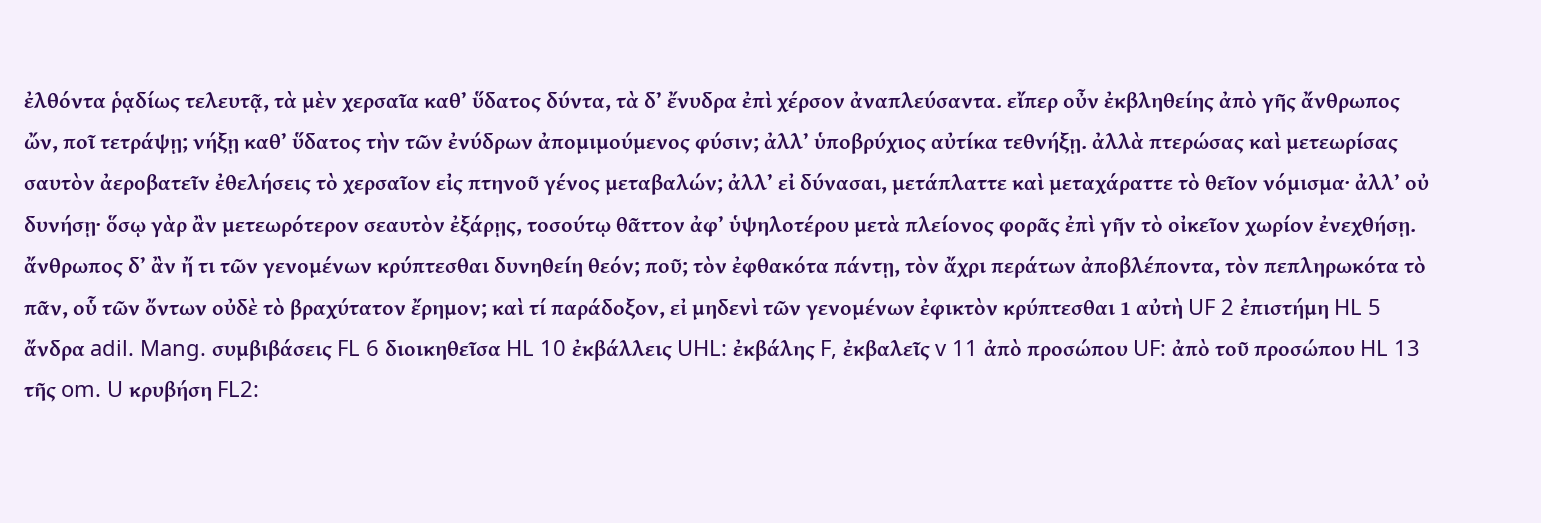ἐλθόντα ῥᾳδίως τελευτᾷ, τὰ μὲν χερσαῖα καθ’ ὕδατος δύντα, τὰ δ’ ἔνυδρα ἐπὶ χέρσον ἀναπλεύσαντα. εἴπερ οὖν ἐκβληθείης ἀπὸ γῆς ἄνθρωπος ὤν, ποῖ τετράψῃ; νήξῃ καθ’ ὕδατος τὴν τῶν ἐνύδρων ἀπομιμούμενος φύσιν; ἀλλ’ ὑποβρύχιος αὐτίκα τεθνήξῃ. ἀλλὰ πτερώσας καὶ μετεωρίσας σαυτὸν ἀεροβατεῖν ἐθελήσεις τὸ χερσαῖον εἰς πτηνοῦ γένος μεταβαλών; ἀλλ’ εἰ δύνασαι, μετάπλαττε καὶ μεταχάραττε τὸ θεῖον νόμισμα· ἀλλ’ οὐ δυνήσῃ· ὅσῳ γὰρ ἂν μετεωρότερον σεαυτὸν ἐξάρῃς, τοσούτῳ θᾶττον ἀφ’ ὑψηλοτέρου μετὰ πλείονος φορᾶς ἐπὶ γῆν τὸ οἰκεῖον χωρίον ἐνεχθήσῃ. ἄνθρωπος δ’ ἂν ἤ τι τῶν γενομένων κρύπτεσθαι δυνηθείη θεόν; ποῦ; τὸν ἐφθακότα πάντῃ, τὸν ἄχρι περάτων ἀποβλέποντα, τὸν πεπληρωκότα τὸ πᾶν, οὗ τῶν ὄντων οὐδὲ τὸ βραχύτατον ἔρημον; καὶ τί παράδοξον, εἰ μηδενὶ τῶν γενομένων ἐφικτὸν κρύπτεσθαι 1 αὐτὴ UF 2 ἐπιστήμη HL 5 ἄνδρα adil. Mang. συμβιβάσεις FL 6 διοικηθεῖσα HL 10 ἐκβάλλεις UHL: ἐκβάλης F, ἐκβαλεῖς v 11 ἀπὸ προσώπου UF: ἀπὸ τοῦ προσώπου HL 13 τῆς om. U κρυβήση FL2: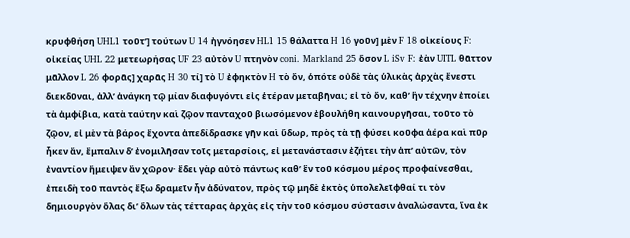κρυφθήση UHL1 τοῦτ’] τούτων U 14 ἠγνόησεν HL1 15 θάλαττα H 16 γοῦν] μὲν F 18 οἰκείους F: οἰκείας UHL 22 μετεωρήσας UF 23 αὐτὸν U πτηνὸν coni. Markland 25 ὅσον L iSv F: ἐὰν UITL θᾶττον μᾶλλον L 26 φορᾶς] χαρᾶς H 30 τί] τὸ U ἐφηκτὸν H τὸ ὄν, ὁπότε οὐδὲ τὰς ὑλικὰς ἀρχὰς ἔνεστι διεκδῦναι, ἀλλ’ ἀνάγκη τῷ μίαν διαφυγόντι εἰς ἑτέραν μεταβῆναι; εἰ τὸ ὄν, καθ’ ἣν τέχνην ἐποίει τὰ ἀμφίβια, κατὰ ταύτην καὶ ζῷον πανταχοῦ βιωσόμενον ἐβουλήθη καινουργῆσαι, τοῦτο τὸ ζῷον, εἰ μὲν τὰ βάρος ἔχοντα ἀπεδίδρασκε γῆν καὶ ὕδωρ, πρὸς τὰ τῇ φύσει κοῦφα ἀέρα καὶ πῦρ ἧκεν ἄν, ἔμπαλιν δ’ ἐνομιλῆσαν τοῖς μεταρσίοις, εἰ μετανάστασιν ἐζήτει τὴν ἀπ’ αὐτῶν, τὸν ἐναντίον ἤμειψεν ἂν χῶρον· ἔδει γὰρ αὐτὸ πάντως καθ’ ἓν τοῦ κόσμου μέρος προφαίνεσθαι, ἐπειδὴ τοῦ παντὸς ἔξω δραμεῖν ἦν ἀδύνατον, πρὸς τῷ μηδὲ ἐκτὸς ὑπολελεῖφθαί τι τὸν δημιουργὸν ὅλας δι’ ὅλων τὰς τέτταρας ἀρχὰς εἰς τὴν τοῦ κόσμου σύστασιν ἀναλώσαντα, ἵνα ἐκ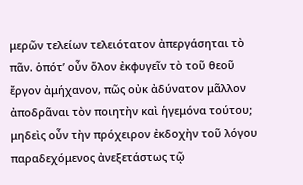μερῶν τελείων τελειότατον ἀπεργάσηται τὸ πᾶν. ὁπότ’ οὖν ὅλον ἐκφυγεῖν τὸ τοῦ θεοῦ ἔργον ἀμήχανον, πῶς οὐκ ἀδύνατον μᾶλλον ἀποδρᾶναι τὸν ποιητὴν καὶ ἡγεμόνα τούτου; μηδεὶς οὖν τὴν πρόχειρον ἐκδοχὴν τοῦ λόγου παραδεχόμενος ἀνεξετάστως τῷ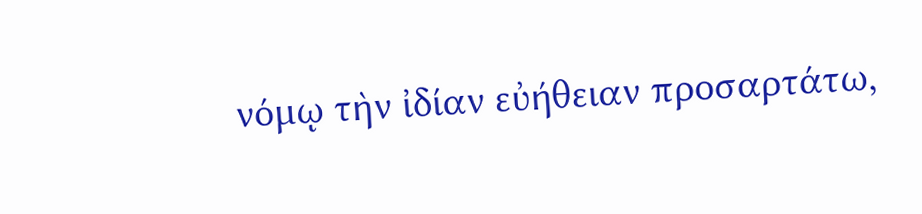νόμῳ τὴν ἰδίαν εὐήθειαν προσαρτάτω,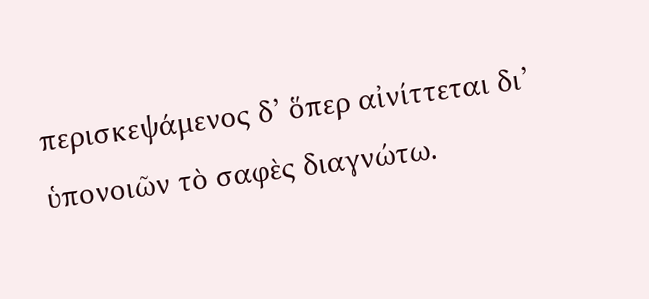περισκεψάμενος δ’ ὅπερ αἰνίττεται δι’ ὑπονοιῶν τὸ σαφὲς διαγνώτω.